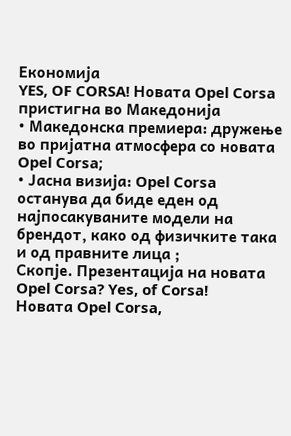Економија
YES, OF CORSA! Новата Opel Corsa пристигна во Македонија
• Македонска премиера: дружење во пријатна атмосфера со новата Opel Corsa;
• Јасна визија: Opel Corsa останува да биде еден од најпосакуваните модели на брендот, како од физичките така и од правните лица ;
Скопје. Презентација на новата Opel Corsa? Yes, of Corsa!
Новата Opel Corsa,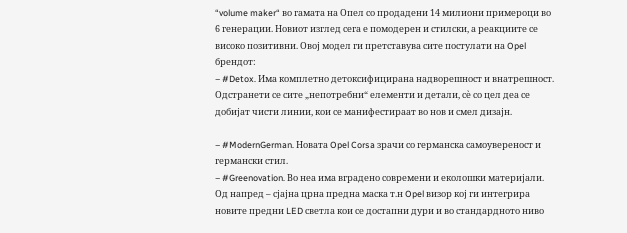“volume maker“ во гамата на Опел со продадени 14 милиони примероци во 6 генерации. Новиот изглед сега е помодерен и стилски, а реакциите се високо позитивни. Овој модел ги претставува сите постулати на Opel брендот:
– #Detox. Има комплетно детоксифицирана надворешност и внатрешност. Одстранети се сите „непотребни“ елементи и детали, сѐ со цел деа се добијат чисти линии, кои се манифестираат во нов и смел дизајн.

– #ModernGerman. Новата Opel Corsa зрачи со германска самоувереност и германски стил.
– #Greenovation. Во неа има вградено современи и еколошки материјали.
Од напред – сјајна црна предна маска т.н Opel визор кој ги интегрира новите предни LED светла кои се достапни дури и во стандардното ниво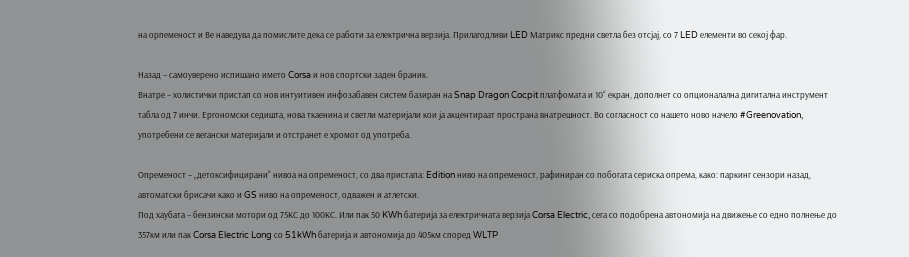на орпеменост и Ве наведува да помислите дека се работи за електрична верзија. Прилагодливи LED Матрикс предни светла без отсјај, со 7 LED елементи во секој фар.

Назад – самоуверено испишано името Corsa и нов спортски заден браник.
Внатре – холистички пристап со нов интуитивен инфозабавен систем базиран на Snap Dragon Cocpit платфомата и 10“ екран, дополнет со опционалална дигитална инструмент табла од 7 инчи. Ергономски седишта, нова ткаенина и светли материјали кои ја акцентираат пространа внатрешност. Во согласност со нашето ново начело #Greenovation, употребени се вегански материјали и отстранет е хромот од употреба.

Опременост – „детоксифицирани“ нивоа на опременост, со два пристапа: Edition ниво на опременост, рафиниран со побогата сериска опрема, како: паркинг сензори назад, автоматски брисачи како и GS ниво на опременост, одважен и атлетски.
Под хаубата – бензински мотори од 75КС до 100КС. Или пак 50 KWh батерија за електричната верзија Corsa Electric, сега со подобрена автономија на движење со едно полнење до 357км или пак Corsa Electric Long со 51kWh батерија и автономија до 405км според WLTP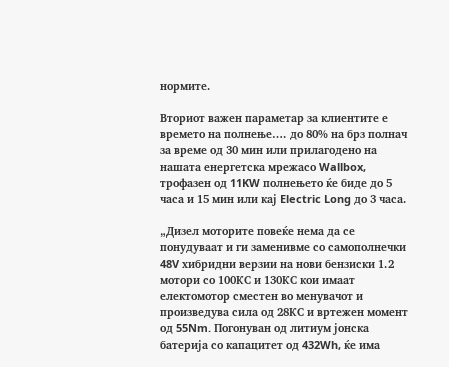нормите.

Вториот важен параметар за клиентите е времето на полнење…. до 80% на брз полнач за време од 30 мин или прилагодено на нашата енергетска мрежасо Wallbox, трофазен од 11KW полнењето ќе биде до 5 часа и 15 мин или кај Electric Long до 3 часа.

„Дизел моторите повеќе нема да се понудуваат и ги заменивме со самополнечки 48V хибридни верзии на нови бензиски 1.2 мотори со 100КС и 130КС кои имаат електомотор сместен во менувачот и произведува сила од 28КС и вртежен момент од 55Nm. Погонуван од литиум јонска батерија со капацитет од 432Wh, ќе има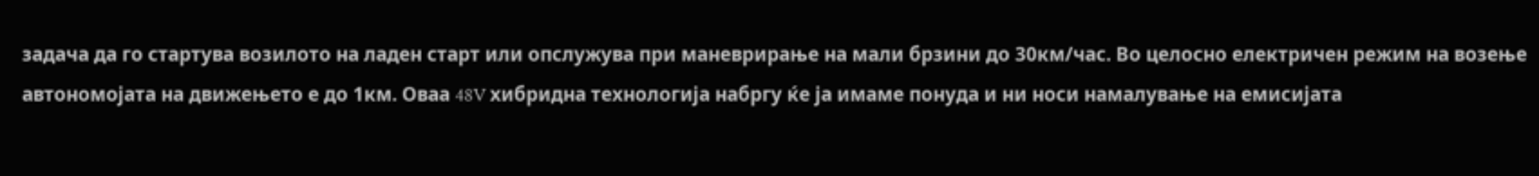задача да го стартува возилото на ладен старт или опслужува при маневрирање на мали брзини до 30км/час. Во целосно електричен режим на возење автономојата на движењето е до 1км. Оваа 48V хибридна технологија набргу ќе ја имаме понуда и ни носи намалување на емисијата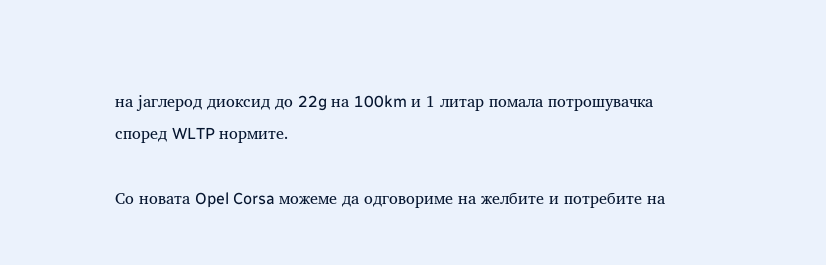на јаглерод диоксид до 22g на 100km и 1 литар помала потрошувачка според WLTP нормите.

Со новата Opel Corsa можеме да одговориме на желбите и потребите на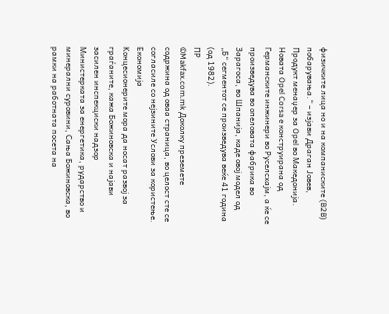физичките лица но и на компаниските (B2B) побарувања.“ – изјави Драган Јовев, Продукт менаџер за Opel во Македонија.
Новата Opel Corsa e конструирана од Германските инжинери во Руселсхајм, а ќе се произведува во опеловата фабрика во Зарагоса, во Шпанија, каде овој модел од „Б“ сегментот се произведува веќе 41 година (од 1982).
ПР
©Makfax.com.mk Доколку преземете содржина од оваа страница, во целост сте се согласиле со нејзините Услови за користење.
Економија
Kонцесионерите мора да носат развој за граѓаните, кажа Божиновска и најави засилен инспекциски надзор
Министерката за енергетика, рударство и минерални суровини, Сања Божиновска, во рамки на работната посета на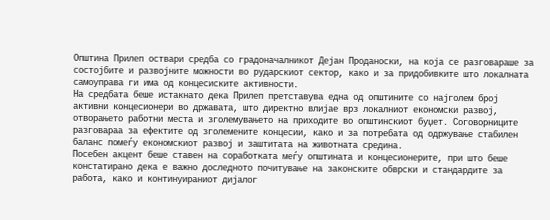Општина Прилеп оствари средба со градоначалникот Дејан Проданоски, на која се разговараше за состојбите и развојните можности во рударскиот сектор, како и за придобивките што локалната самоуправа ги има од концесиските активности.
На средбата беше истакнато дека Прилеп претставува една од општините со најголем број активни концесионери во државата, што директно влијае врз локалниот економски развој, отворањето работни места и зголемувањето на приходите во општинскиот буџет. Соговорниците разговараа за ефектите од зголемените концесии, како и за потребата од одржување стабилен баланс помеѓу економскиот развој и заштитата на животната средина.
Посебен акцент беше ставен на соработката меѓу општината и концесионерите, при што беше констатирано дека е важно доследното почитување на законските обврски и стандардите за работа, како и континуираниот дијалог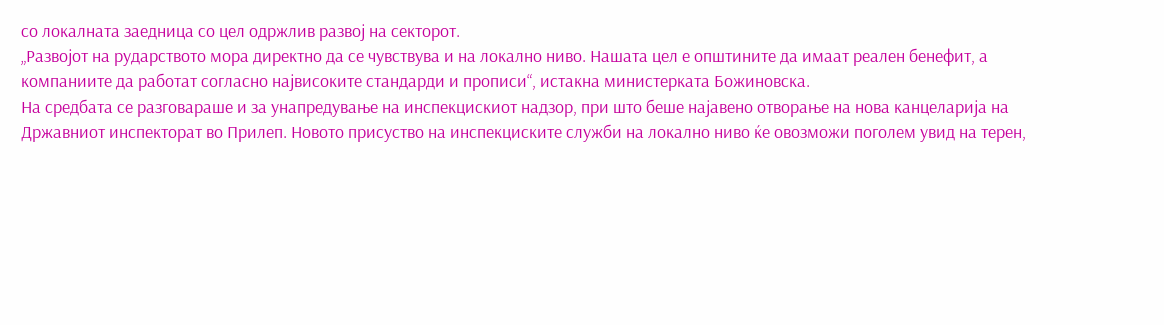со локалната заедница со цел одржлив развој на секторот.
„Развојот на рударството мора директно да се чувствува и на локално ниво. Нашата цел е општините да имаат реален бенефит, а компаниите да работат согласно највисоките стандарди и прописи“, истакна министерката Божиновска.
На средбата се разговараше и за унапредување на инспекцискиот надзор, при што беше најавено отворање на нова канцеларија на Државниот инспекторат во Прилеп. Новото присуство на инспекциските служби на локално ниво ќе овозможи поголем увид на терен,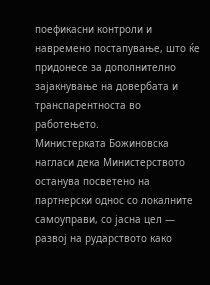поефикасни контроли и навремено постапување, што ќе придонесе за дополнително зајакнување на довербата и транспарентноста во работењето.
Министерката Божиновска нагласи дека Министерството останува посветено на партнерски однос со локалните самоуправи, со јасна цел — развој на рударството како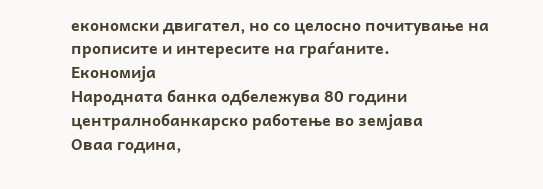економски двигател, но со целосно почитување на прописите и интересите на граѓаните.
Економија
Народната банка одбележува 80 години централнобанкарско работење во земјава
Оваа година,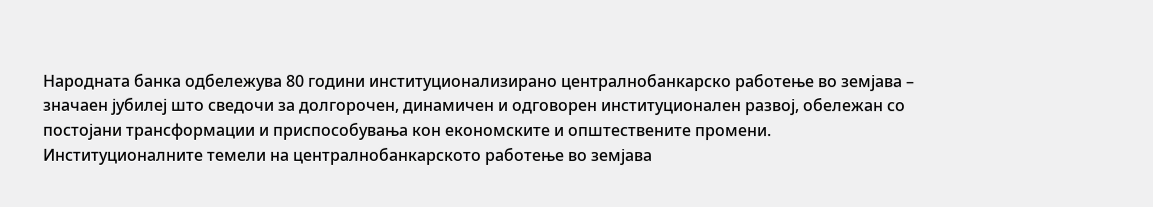Народната банка одбележува 80 години институционализирано централнобанкарско работење во земјава – значаен јубилеј што сведочи за долгорочен, динамичен и одговорен институционален развој, обележан со постојани трансформации и приспособувања кон економските и општествените промени.
Институционалните темели на централнобанкарското работење во земјава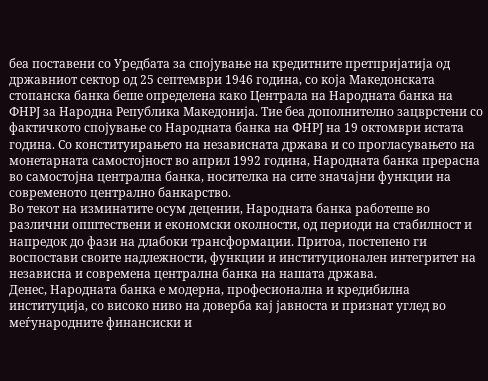беа поставени со Уредбата за спојување на кредитните претпријатија од државниот сектор од 25 септември 1946 година, со која Македонската стопанска банка беше определена како Централа на Народната банка на ФНРЈ за Народна Република Македонија. Тие беа дополнително зацврстени со фактичкото спојување со Народната банка на ФНРЈ на 19 октомври истата година. Со конституирањето на независната држава и со прогласувањето на монетарната самостојност во април 1992 година, Народната банка прерасна во самостојна централна банка, носителка на сите значајни функции на современото централно банкарство.
Во текот на изминатите осум децении, Народната банка работеше во различни општествени и економски околности, од периоди на стабилност и напредок до фази на длабоки трансформации. Притоа, постепено ги воспостави своите надлежности, функции и институционален интегритет на независна и современа централна банка на нашата држава.
Денес, Народната банка е модерна, професионална и кредибилна институција, со високо ниво на доверба кај јавноста и признат углед во меѓународните финансиски и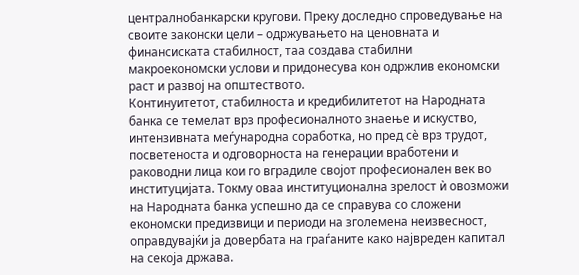централнобанкарски кругови. Преку доследно спроведување на своите законски цели – одржувањето на ценовната и финансиската стабилност, таа создава стабилни макроекономски услови и придонесува кон одржлив економски раст и развој на општеството.
Континуитетот, стабилноста и кредибилитетот на Народната банка се темелат врз професионалното знаење и искуство, интензивната меѓународна соработка, но пред сè врз трудот, посветеноста и одговорноста на генерации вработени и раководни лица кои го вградиле својот професионален век во институцијата. Токму оваа институционална зрелост ѝ овозможи на Народната банка успешно да се справува со сложени економски предизвици и периоди на зголемена неизвесност, оправдувајќи ја довербата на граѓаните како највреден капитал на секоја држава.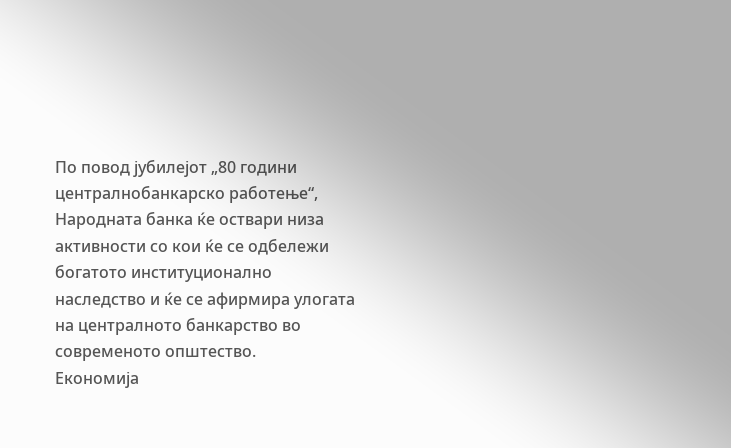По повод јубилејот „80 години централнобанкарско работење“, Народната банка ќе оствари низа активности со кои ќе се одбележи богатото институционално наследство и ќе се афирмира улогата на централното банкарство во современото општество.
Економија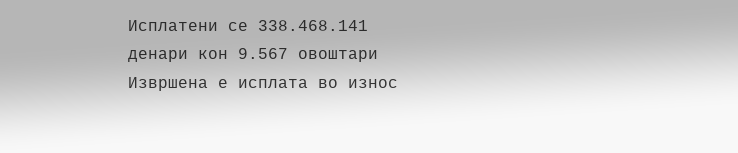Исплатени се 338.468.141 денари кон 9.567 овоштари
Извршена е исплата во износ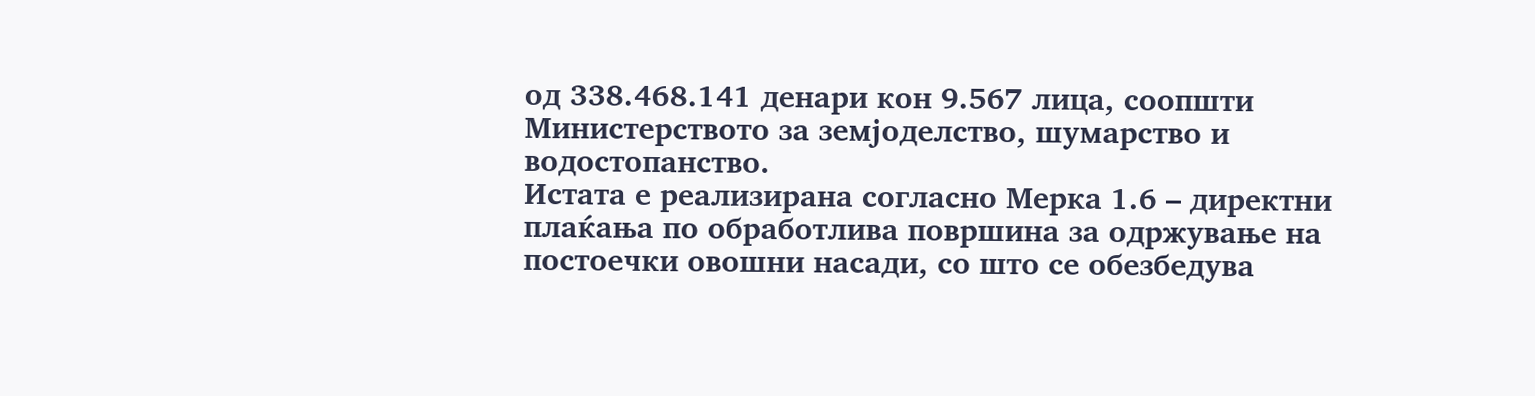од 338.468.141 денари кон 9.567 лица, соопшти Министерството за земјоделство, шумарство и водостопанство.
Истата е реализирана согласно Мерка 1.6 – директни плаќања по обработлива површина за одржување на постоечки овошни насади, со што се обезбедува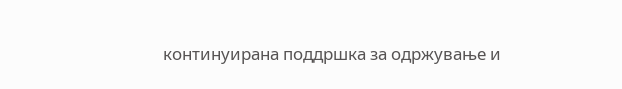континуирана поддршка за одржување и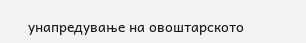унапредување на овоштарското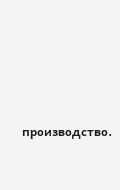производство.